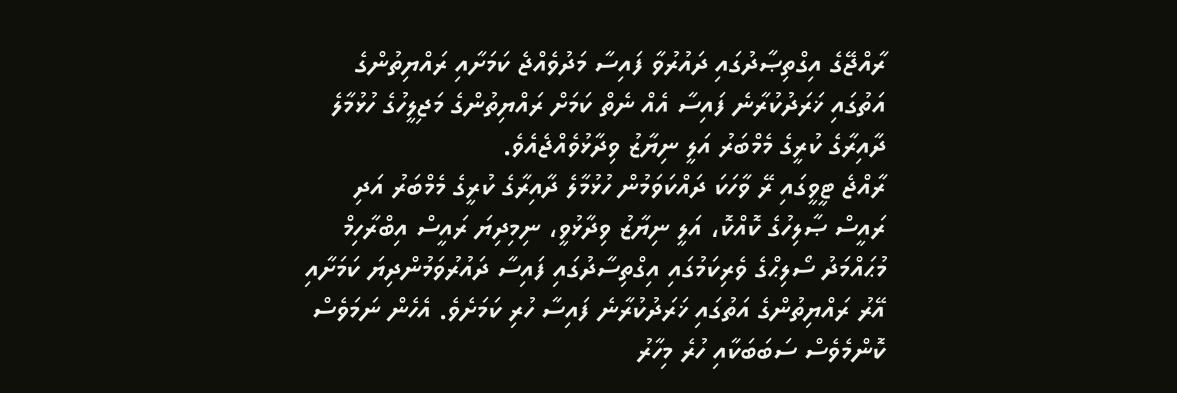ރާއްޖޭގެ އިގްތިޞާދުގައި ދައުރުވާ ފައިސާ މަދުވެއްޖެ ކަމަށާއި ރައްޔިތުންގެ އަތުގައި ޚަރަދުކުރާނެ ފައިސާ އެއް ނެތް ކަމަށް ރައްޔިތުންގެ މަޖިލީހުގެ ހުޅުމާލެ ދާއިރާގެ ކުރީގެ މެމްބަރު އަލީ ނިޔާޒު ވިދާޅުވެއްޖެއެވެ.
ރާއްޖެ ޓީވީގައި ރޭ ވާހަކަ ދައްކަވަމުން ހުޅުމާލެ ދާއިރާގެ ކުރީގެ މެމްބަރު އަދި ރައީސް ޞާލިހުގެ ކޮއްކޮ، އަލީ ނިޔާޒު ވިދާޅުވީ، ނިމިދިޔަ ރައީސް އިބްރާހިމް މުޙައްމަދު ސޯލިޙްގެ ވެރިކަމުގައި އިގްތިސާދުގައި ފައިސާ ދައުރުވަމުންދިޔަ ކަމަށާއި އޭރު ރައްޔިތުންގެ އަތުގައި ޚަރަދުކުރާނެ ފައިސާ ހުރި ކަމަށެވެ. އެހެން ނަމަވެސް ކޮންމެވެސް ސަބަބަކާއި ހުރެ މިހާރު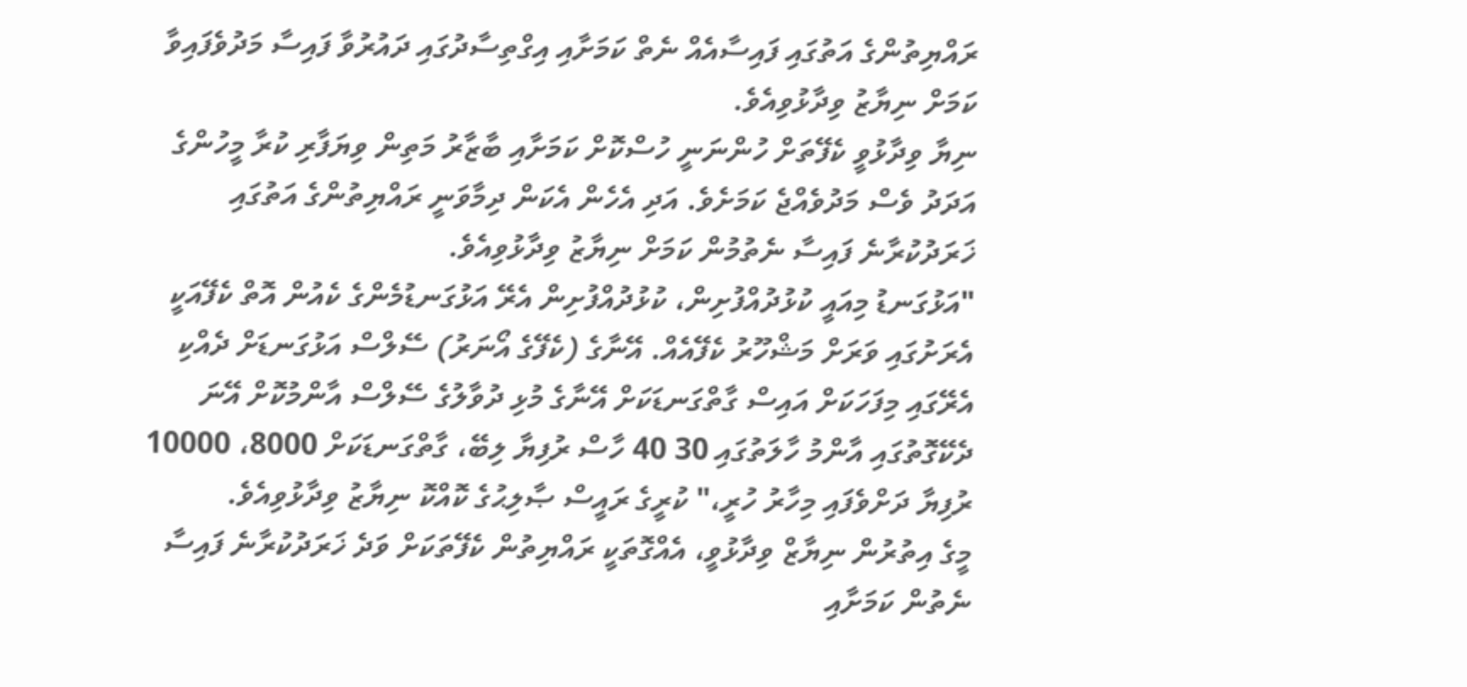ރައްޔިތުންގެ އަތުގައި ފައިސާއެއް ނެތް ކަމަށާއި އިގްތިސާދުގައި ދައުރުވާ ފައިސާ މަދުވެފައިވާ ކަމަށް ނިޔާޒު ވިދާޅުވިއެވެ.
ނިޔާ ވިދާޅުވީ ކެފޭތަށް ހުންނަނީ ހުސްކޮށް ކަމަށާއި ބާޒާރު މަތިން ވިޔަފާރި ކުރާ މީހުންގެ އަދަދު ވެސް މަދުވެއްޖެ ކަމަށެވެ. އަދި އެހެން އެކަން ދިމާވަނީ ރައްޔިތުންގެ އަތުގައި ޚަރަދުކުރާނެ ފައިސާ ނެތުމުން ކަމަށް ނިޔާޒު ވިދާޅުވިއެވެ.
"އަޅުގަނޑު މިއައީ ކުޅުދުއްފުށިން، ކުޅުދުއްފުށިން އެރޭ އަޅުގަނޑުމެންގެ ކެއުން އޮތް ކެފޭއަކީ އެރަށުގައި ވަރަށް މަޝްހޫރު ކެފޭއެއް. އޭނާގެ (ކެފޭގެ އޯނަރު) ސޭލްސް އަޅުގަނޑަށް ދެއްކި އެރޭގައި މިފަހަކަށް އައިސް ގާތްގަނޑަކަށް އޭނާގެ މުޅި ދުވާލުގެ ސޭލްސް އާންމުކޮށް އޭނަ ދެކޭގޮތުގައި އާންމު ހާލަތުގައި 30 40 ހާސް ރުފިޔާ ލިބޭ، ގާތްގަނޑަކަށް 8000، 10000 ރުފިޔާ ދަށްވެފައި މިހާރު ހުރީ،" ކުރީގެ ރައީސް ޞާލިޙުގެ ކޮއްކޮ ނިޔާޒު ވިދާޅުވިއެވެ.
މީގެ އިތުރުން ނިޔާޒް ވިދާޅުވީ، އެއްގޮތަކީ ރައްޔިތުން ކެފޭތަކަށް ވަދެ ޚަރަދުކުރާނެ ފައިސާ ނެތުން ކަމަށާއި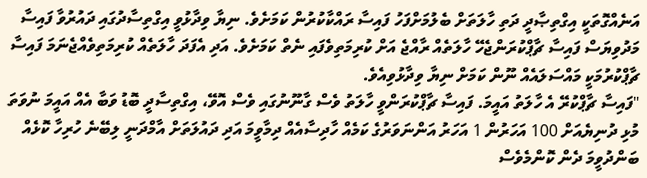އަނެއްގޮތަކީ އިގްތިޞާދީ ދަތި ހާލަތަށް ބެލުމަށްފަހު ފައިސާ ރައްކާކުރުން ކަމަށެވެ. ނިޔާ ވިދާޅުވީ އިގްތިސާދުގައި ދައުރުވާ ފައިސާ މަދުވިޔަސް ފައިސާ ޗާޕްކުރަންޖެހޭ ހާލަތެއް ރާއްޖެ އަށް ކުރިމަތިވެފައި ނެތް ކަމަށެވެ. އަދި އެފަދަ ހާލަތެއް ކުރިމަތިވެއްޖެނަމަ ފައިސާ ޗާޕްކުރުމަކީ މައްސަލައެއް ނޫން ކަމަށް ނިޔާ ވިދާޅުވިއެވެ.
"ފައިސާ ޗާޕްކުރޭ އެ ހާލަތު އައީމަ. ފައިސާ ޗާޕްކުރަންވީ ހާލަތު ވެސް ގާނޫނުގައި ވެސް އޮވޭ، އިގްތިސާދީ ބޮޑު ވަބާ އެއް އައީމަ ނުވަތަ މުޅި ދުނިޔެއަށް 100 އަހަރުން 1 އަހަރު އަންނަވަރުގެ ކަމެއް ހާދިސާއެއް ދިމާވީމަ އަދި ދައުލަތަށް އާމްދަނީ ލިބޭނެ ހުރިހާ ކޮޅެއް ބަންދުވީމަ ދެން ކޮންމެވެސް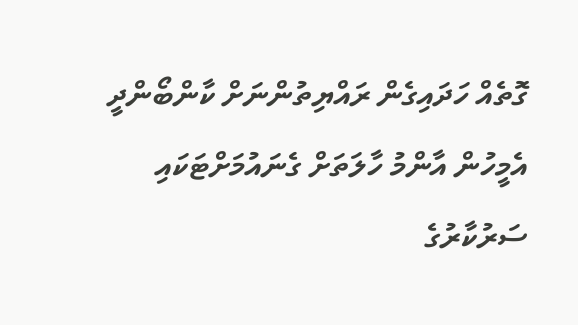ގޮތެއް ހަދައިގެން ރައްޔިތުންނަށް ކާންބޯންދީ އެމީހުން އާންމު ހާލަތަށް ގެނައުމަށްޓަކައި ސަރުކާރުގެ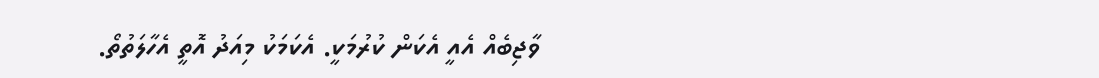ވާޖިބެއް އެއީ އެކަން ކުރުމަކީ. އެކަމަކު މިއަދު އޮތީ އެހާލަތުތޯ.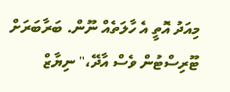މިއަދު އޮތީ އެ ހާލަތެއް ނޫން. ބަރާބަރަށް ޓޫރިސްޓުން ވެސް އާދޭ،" ނިޔާޒް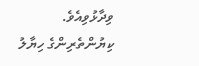ވިދާޅުވިއެވެ.
ކިޔުންތެރިންގެ ހިޔާލު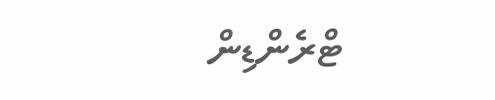ޓްރެންޑިން